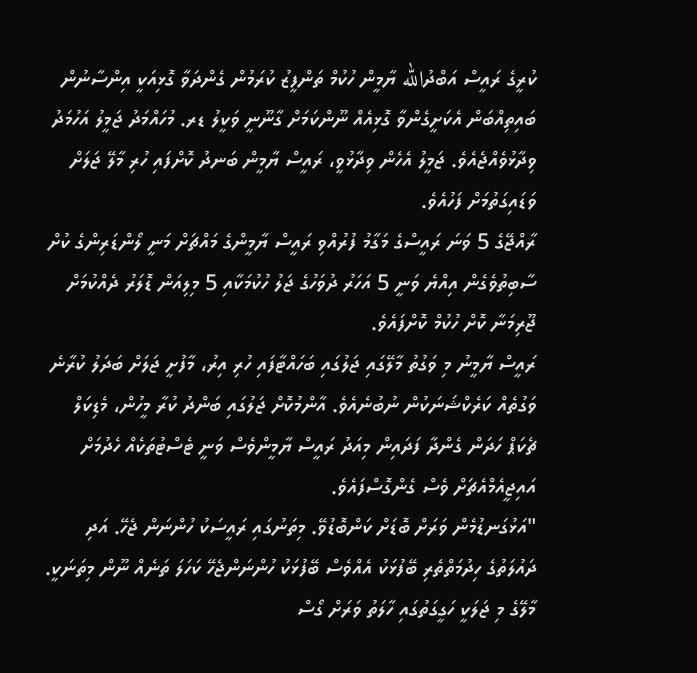ކުރީގެ ރައީސް އަބްދުالله ޔާމީން ހުކުމް ތަންފީޒު ކުރަމުން ގެންދަވާ ގޮޅިއަކީ އިންސާނުން ބައިތިއްބަން އެކަށީގެންވާ ގޮޅިއެއް ނޫންކަމަށް ގާނޫނީ ވަކީލު ޑރ. މުހައްމަދު ޖަމީލު އަހުމަދު ވިދާޅުވެއްޖެއެވެ. ޖަމީލު އެހެން ވިދާޅުވީ، ރައީސް ޔާމީން ބަނދު ކޮށްފައި ހުރި މާލޭ ޖަލަށް ވަޑައިގަތުމަށް ފަހުއެވެ.
ރާއްޖޭގެ 5 ވަނަ ރައީސްގެ މަގާމު ފުރުއްވި ރައީސް ޔާމީންގެ މައްޗަށް މަނީ ލޯންޑަރިންގެ ކުށް ސާބިތުވެގެން އިއްޔެ ވަނީ 5 އަހަރު ދުވަހުގެ ޖަލު ހުކުމަކާއި 5 މިލިއަން ޑޮލަރު ދެއްކުމަށް ޖޫރިމަނާ ކޮށް ހުކުމް ކޮށްފައެވެ.
ރައީސް ޔާމީނު މި ވަގުތު މާލޭގައި ޖަލުގައި ބަހައްޓާފައި ހުރި އިރު، މާފުށީ ޖަލަށް ބަދަލު ކުރާނެ ވަގުތެއް ކަރެކްޝަނަކުން ނުބުނެއެވެ. އާންމުކޮށް ޖަލުގައި ބަންދު ކުރާ މީހުން، މެޑިކަލް ޗެކަޕް ހަދަން ގެންދާ ފަދައިން މިއަދު ރައީސް ޔާމީންވެސް ވަނީ ޓެސްޓުތަކެއް ހެދުމަށް އައިޖީއެމްއެޗަށް ވެސް ގެންގޮސްފައެވެ.
"އަޅުގަނޑުމެން ވަރަށް ބޮޑަށް ކަންބޮޑުވޭ. މިތަނުގައި ރައީސަކު ހުންނަން ޖެހޭ. އަދި ދައުލަތުގެ ހިދުމަތްތެރި ބޭފުޅަކު އެއްވެސް ބޭފުޅަކު ހުންނަންޖެހޭ ކަހަލަ ތަނެއް ނޫން މިތަނަކީ. މާލޭގެ މި ޖަލަކީ ހަގީގަތުގައި ހާލަތު ވަރަށް ގޯސް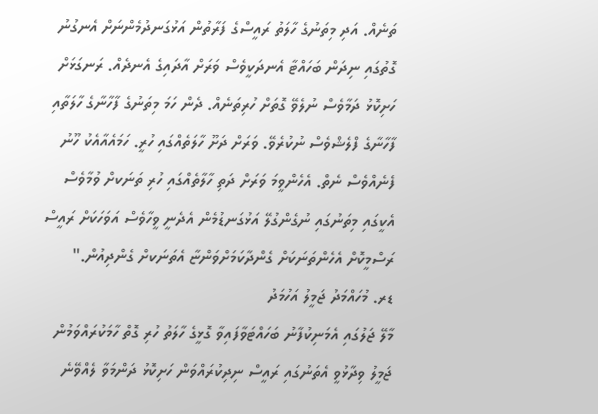ތަނެއް. އަދި މިތަނުގެ ހާލަތު ރައީސްގެ ފަރާތުން އަޅުގަނދުމެންނަށް އެނގުނު ގޮތުގައި ނިދަން ބަހައްޓާ އެނދަކީވެސް ވަރަށް އާދައިގެ އެނދެއް. ރަނގަޅަށް ހަށިކޮޅު ދަމާވެސް ނުލެވޭ ގޮތަށް ހުރިތަނެއް. ދެން ހަމަ މިތަނުގެ ފާހާނާގެ ހާލަތާއި ފާހާނާގެ ފްލެޝްވެސް ނުކުރެވޭ. ވަރަށް ދަށޫ ހާލަތެއްގައި ހުރީ. ހަމައެއާއެކު ހޫނު ފެނެއްވެސް ނެތް. އެހެންވީމަ ވަރަށް ދަތި ހާލާތެއްގައި ހުރި ތަނަކށް ވުމާވެސް އެކީގައި މިތަނުގައި ނުގެންގުލޭ އަޅުގަނޑުމެން އެދެނީ ވީހާވެސް އަވަހަކަށް ރައީސް ރަސްމީކޮށް އެހެންތަނަކަށް ގެންދާކަމަށްވަންޏާ އެތަނަކށް ގެންދިއުން."
ޑރ. މުހައްމަދު ޖަމީލު އަހުމަދު
މާލޭ ޖަލުގައި އެމަނިކުފާނު ބަހައްޓަވާފައިވާ ގޮޅީގެ ހާލަތު ހުރި ގޮތް ހާމަކުރައްވަމުން ޖަމީލު ވިދާޅުވީ އެތަނުގައި ރައީސް ނިދިކުރައްވަން ހަށިކޮޅު ދަންމަވާ ލެއްވޭނެ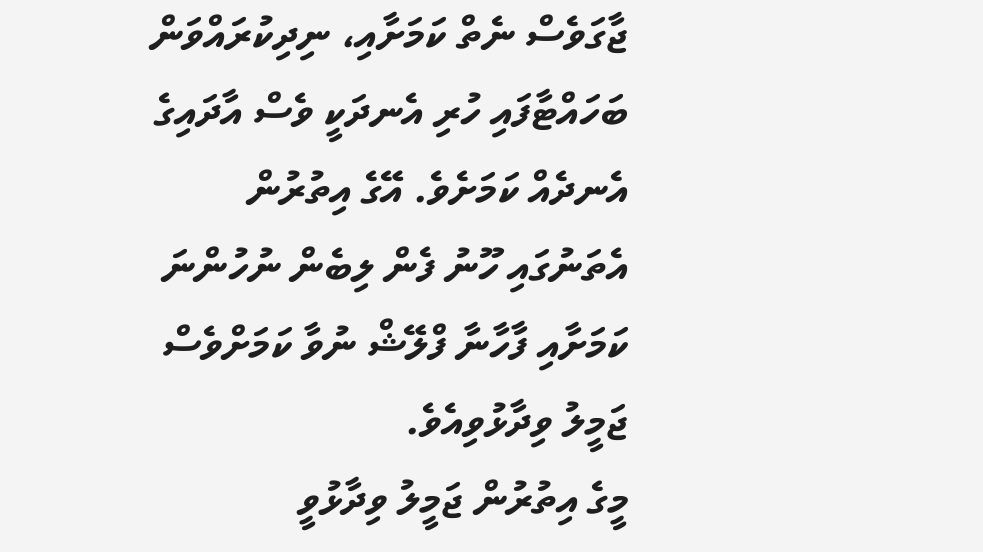ޖާގަވެސް ނެތް ކަމަށާއި، ނިދިކުރައްވަން ބަހައްޓާފައި ހުރި އެނދަކީ ވެސް އާދައިގެ އެނދެއް ކަމަށެވެ. އޭގެ އިތުރުން އެތަނުގައި ހޫނު ފެން ލިބެން ނުހުންނަ ކަމަށާއި ފާހާނާ ފްލޭޝް ނުވާ ކަމަށްވެސް ޖަމީލު ވިދާޅުވިއެވެ.
މީގެ އިތުރުން ޖަމީލު ވިދާޅުވީ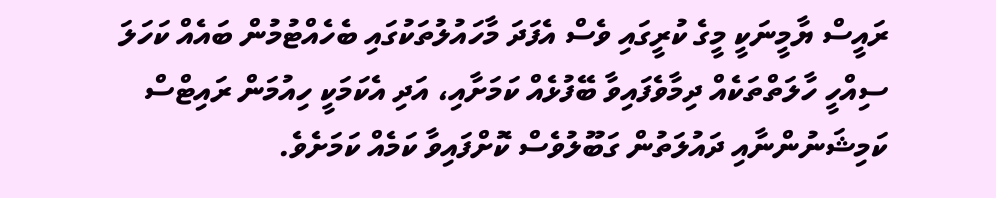ރައީސް ޔާމީނަކީ މީގެ ކުރީގައި ވެސް އެފަދަ މާހައުލުތަކުގައި ބެހެއްޓުމުން ބައެއް ކަހަލަ ސިއްހީ ހާލަތްތަކެއް ދިމާވެފައިވާ ބޭފުޅެއް ކަމަށާއި، އަދި އެކަމަކީ ހިއުމަން ރައިޓްސް ކަމިޝަނުންނާއި ދައުލަތުން ގަބޫލުވެސް ކޮށްފައިވާ ކަމެއް ކަމަށެވެ.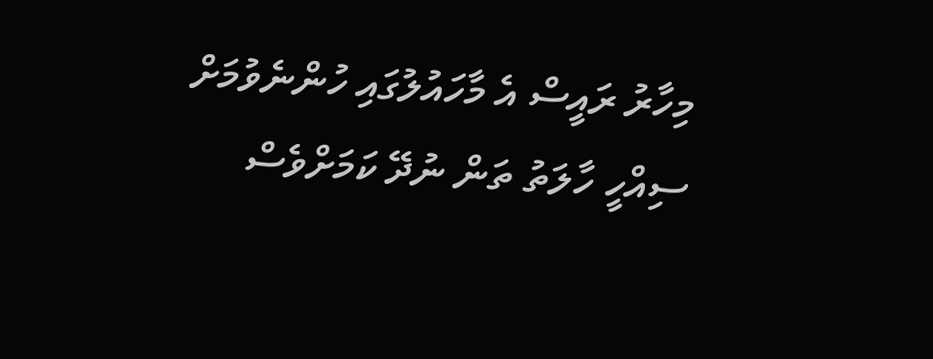މިހާރު ރައީސް އެ މާހައުލުގައި ހުންނެވުމަށް ސިއްހީ ހާލަތު ތަން ނުދޭ ކަމަށްވެސް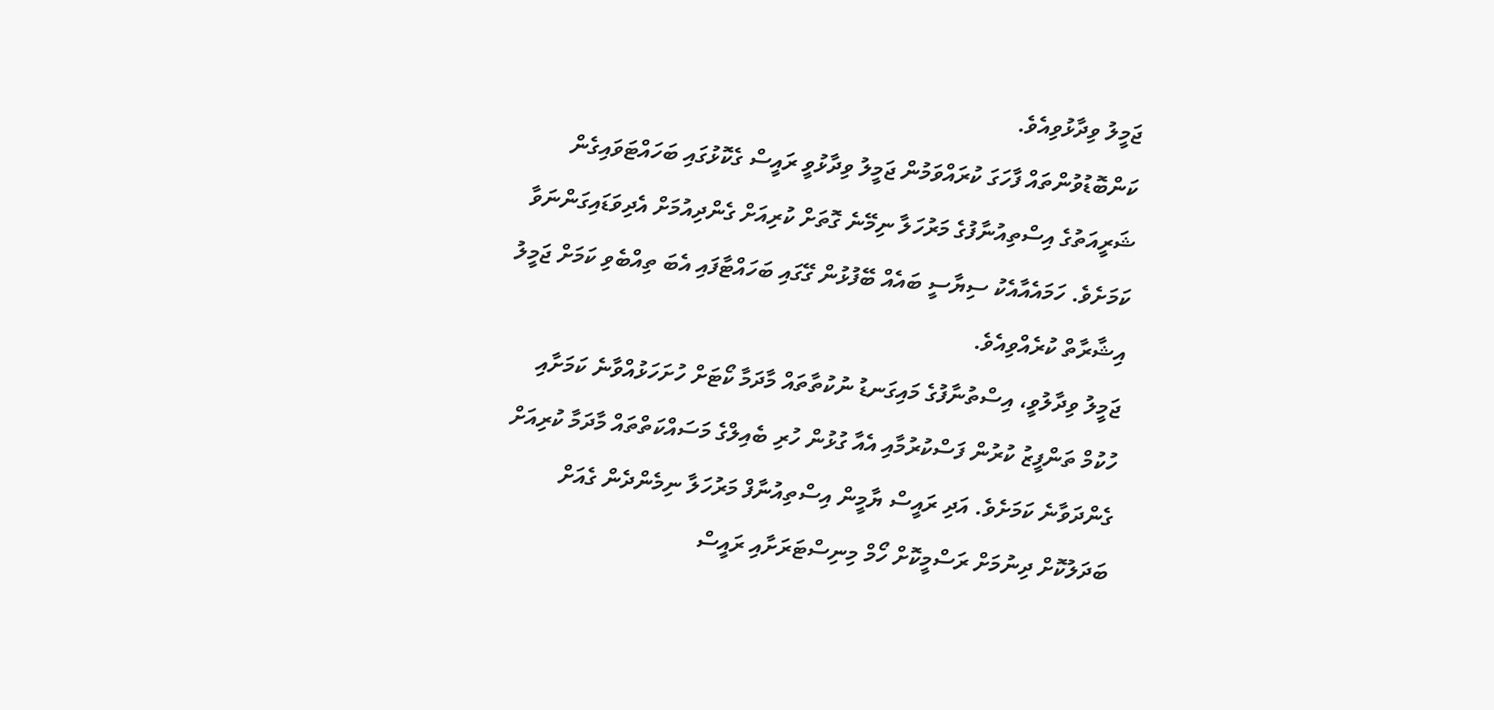ޖަމީލު ވިދާޅުވިއެވެ.
ކަންބޮޑުވުންތައް ފާހަގަ ކުރައްވަމުން ޖަމީލު ވިދާޅުވީ ރައީސް ގެކޮޅުގައި ބަހައްޓަވައިގެން ޝަރީއަތުގެ އިސްތިއުނާފުގެ މަރުހަލާ ނިމޭނެ ގޮތަށް ކުރިއަށް ގެންދިއުމަށް އެދިވަޑައިގަންނަވާ ކަމަށެވެ. ހަމައެއާއެކު ސިޔާސީ ބައެއް ބޭފުޅުން ގޭގައި ބަހައްޓާފައި އެބަ ތިއްބެވި ކަމަށް ޖަމީލު އިޝާރާތް ކުރެއްވިއެވެ.
ޖަމީލު ވިދާލުވީ، އިސްތުނާފުގެ މައިގަނޑު ނުކުތާތައް މާދަމާ ކޯޓަށް ހުށަހަޅުއްވާނެ ކަމަށާއި ހުކުމް ތަންފީޒު ކުރުން ފަސްކުރުމާއި އެއާ ގުޅުން ހުރި ބެއިލްގެ މަސައްކަތްތައް މާދަމާ ކުރިއަށް ގެންދަވާނެ ކަމަށެވެ. އަދި ރައީސް ޔާމީން އިސްތިއުނާފް މަރުހަލާ ނިމެންދެން ގެއަށް ބަދަލުކޮށް ދިނުމަށް ރަސްމީކޮށް ހޯމް މިނިސްޓަރަށާއި ރައީސް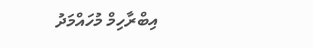އިބްރާހިމް މުހައްމަދު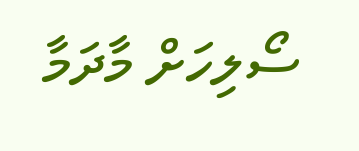ސޯލިހަށް މާދަމާ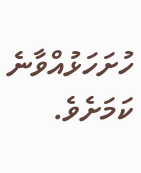ހުށަހަޅުއްވާނެ ކަމަށެވެ.